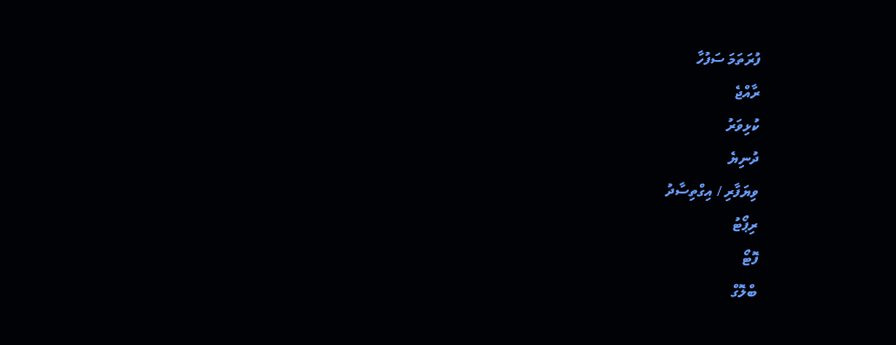ފުރަތަމަ ސަފުހާ
ރާއްޖެ
ކުޅިވަރު
ދުނިޔެ
ވިޔަފާރި / އިގްތިސާދު
ރިޕޯޓު
ފޮޓޯ
ބްލޮގް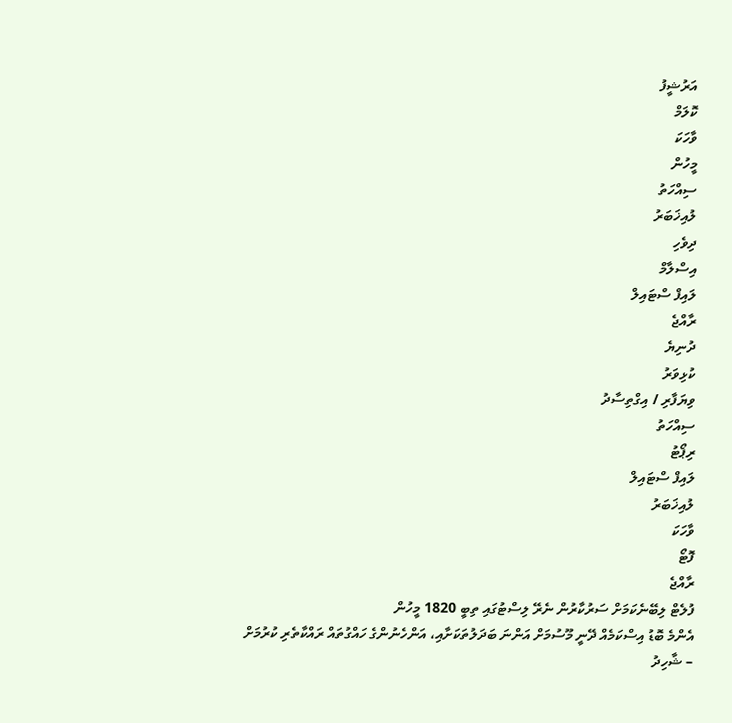އަރުޝީފު
ކޮލަމް
ވާހަކަ
މީހުން
ސިއްހަތު
ލުއިޚަބަރު
ދިވެހި
އިސްލާމް
ލައިފް ސްޓައިލް
ރާއްޖެ
ދުނިޔެ
ކުޅިވަރު
ވިޔަފާރި / އިގްތިސާދު
ސިއްހަތު
ރިޕޯޓު
ލައިފް ސްޓައިލް
ލުއިޚަބަރު
ވާހަކަ
ފޮޓޯ
ރާއްޖެ
ފުލެޓް ލިބޭނެކަމަށް ސަރުކާރުން ނެރޭ ލިސްޓުގައި ތިބީ 1820 މީހުން
އެންމެ ބޮޑު އިސްކަމެއް ދޭނީ މޫސުމަށް އަންނަ ބަދަލުތަކަށާއި، އަންހެނުންގެ ހައްގުތައް ރައްކާތެރި ކުރުމަށް – ޝާހިދު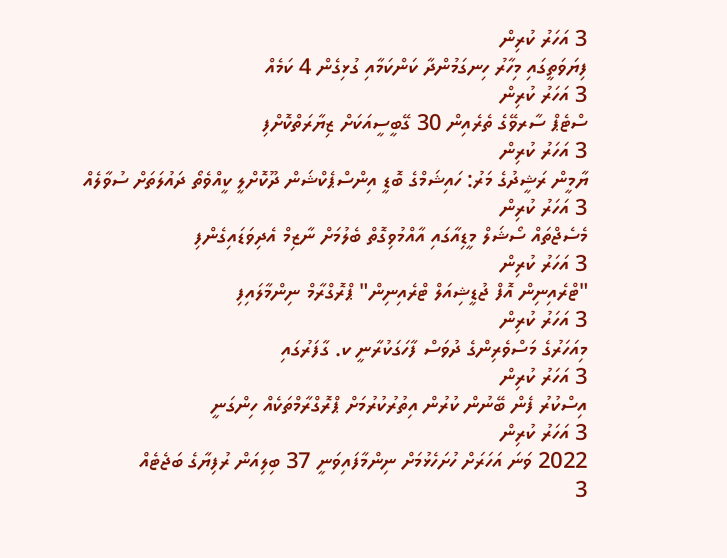3 އަހަރު ކުރިން
ފިޔަވަތީގައި މިހާރު ހިނގަމުންދާ ކަންކަމާއި ގުޅިގެން 4 ކަމެއް
3 އަހަރު ކުރިން
ސްޓެޕް ސާރވޭގެ ތެރެއިން 30 ގޭބީސީއަކަށް ޒިޔާރަތްކޮށްފި
3 އަހަރު ކުރިން
ޔާމީން ރަޝީދުގެ މަރު: ހައިޝަމްގެ ބޮޑީ އިންސްޕެކްޝަން ދޫކޮށްލީ ކީއްވެތޯ ދައުލަތަށް ސުވާލެއް
3 އަހަރު ކުރިން
މެސެޖްތައް ސޯޝަލް މީޑިއާގައި އާއްމުވިގޮތް ބެލުމަށް ނާޒިމް އެދިވަޑައިގެންފި
3 އަހަރު ކުރިން
"ޓްރެއިނިން އޮފް ޖުޑީޝިއަލް ޓްރެއިނިން" ޕްރޮގްރާމް ނިންމާލައިފި
3 އަހަރު ކުރިން
މިއަހަރުގެ މަސްވެރިންގެ ދުވަސް ފާހަގަކުރާނީ ކ. ގާފަރުގައި
3 އަހަރު ކުރިން
އިސްކުރު ފެން ބޭނުން ކުރުން އިތުރުކުރުމަށް ޕްރޮގްރާމްތަކެއް ހިންގަނީ
3 އަހަރު ކުރިން
2022 ވަނަ އަހަރަށް ހުށަހެޅުމަށް ނިންމާފައިވަނީ 37 ބިލިއަން ރުފިޔާގެ ބަޖެޓެއް
3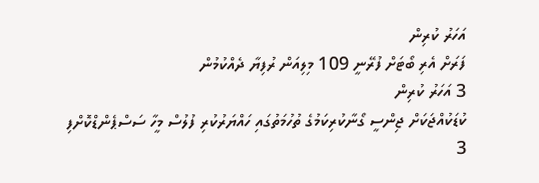އަހަރު ކުރިން
ފަރަށް އެރި ބޯޓަށް ފުރޭނީ 109 މިލިއަން ރުފިޔާ ދެއްކުމުން
3 އަހަރު ކުރިން
ކުޑަކުއްޖަކަށް ޖިންސީ ގޯނާކުރިކަމުގެ ތުހުމަތުގައި ހައްޔަރުކުރި ފުލުސް މީހާ ސަސްޕެންޑްކޮށްފި
3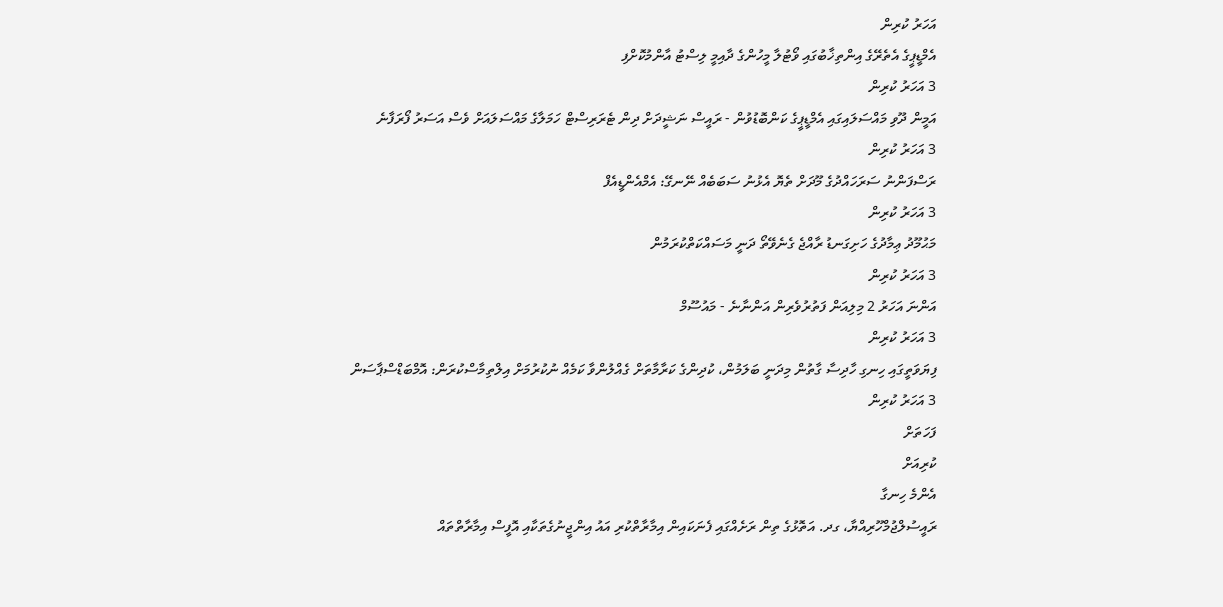އަހަރު ކުރިން
އެމްޑީޕީގެ އެތެރޭގެ އިންތިޚާބުގައި ވޯޓުލާ މީހުންގެ ދާއިމީ ލިސްޓު އާންމުކޮށްފި
3 އަހަރު ކުރިން
އަމީން ދޫވި މައްސަލައިގައި އެމްޑީޕީގެ ކަންބޮޑުވުން - ރައީސް ނަޝީދަށް ދިން ޓެރަރިސްޓް ހަމަލާގެ މައްސަލައަށް ވެސް އަސަރު ފޯރަފާނެ
3 އަހަރު ކުރިން
ރަސްފަންނު ސަރަހައްދުގެ މޫދަށް ތެޔޮ އެޅުނު ސަބަބެއް ނޭނގޭ: އެމްއެންޑީއެފް
3 އަހަރު ކުރިން
މަޙުމޫދު ޢިމާދުގެ ހަށިގަނޑު ރާއްޖެ ގެނެވޭތޯ ދަނީ މަސައްކަތްކުރަމުން
3 އަހަރު ކުރިން
އަންނަ އަހަރު 2 މިލިއަން ފަތުރުވެރިން އަންނާނެ - މައުސޫމް
3 އަހަރު ކުރިން
ފިޔަވަތީގައި ހިނގި ހާދިސާ ގާތުން މިދަނީ ބަލަމުން، ކުދިންގެ ކަރާމާތަށް ގެއްލުންވާ ކަމެއް ނުކުރުމަށް އިލްތިމާސްކުރަން: އޮމްބަޑްސްޕާސަން
3 އަހަރު ކުރިން
ފަހަތަށް
ކުރިއަށް
އެންމެ ހިނގާ
ރައީސުލްޖުމްހޫރިއްޔާ، ގދ. އަތޮޅުގެ ތިން ރަށެއްގައި ފެނަކައިން އިމާރާތްކުރި އައު އިންޖީނުގެތަކާއި އޮފީސް އިމާރާތްތައް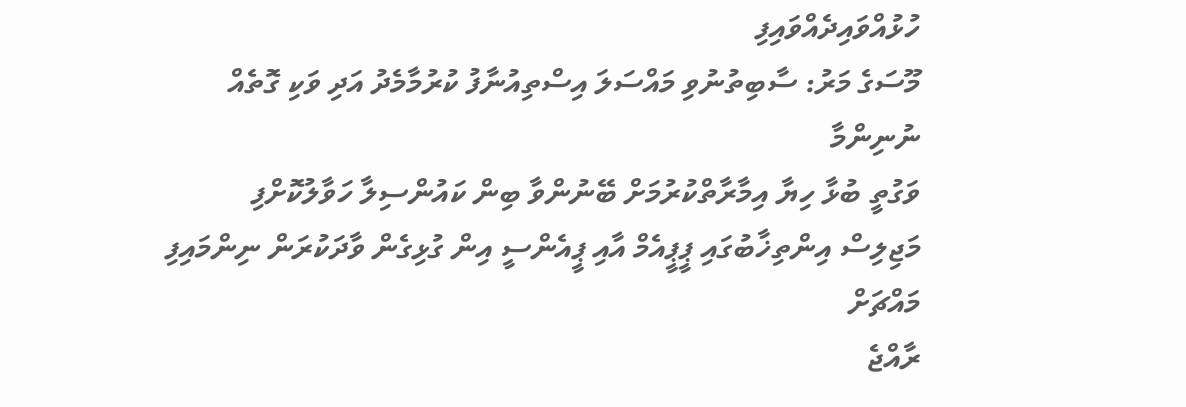ހުޅުއްވައިދެއްވައިފި
މޫސަގެ މަރު: ސާބިތުނުވި މައްސަލަ އިސްތިއުނާފު ކުރުމާމެދު އަދި ވަކި ގޮތެއް ނުނިންމާ
ވަގުތީ ބުޅާ ހިޔާ އިމާރާތްކުރުމަށް ބޭނުންވާ ބިން ކައުންސިލާ ހަވާލުކޮށްފި
މަޖިލިސް އިންތިޚާބުގައި ޕީޕީއެމް އާއި ޕީއެންސީ އިން ގުޅިގެން ވާދަކުރަން ނިންމައިފި
މައްޗަށް
ރާއްޖެ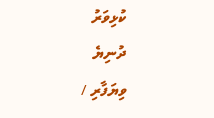ކުޅިވަރު
ދުނިޔެ
ވިޔަފާރި /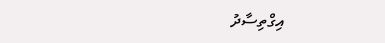އިގްތިސާދު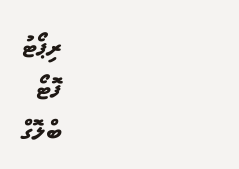ރިޕޯޓު
ފޮޓޯ
ބްލޮގް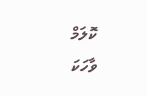ކޮލަމް
ވާހަކަ